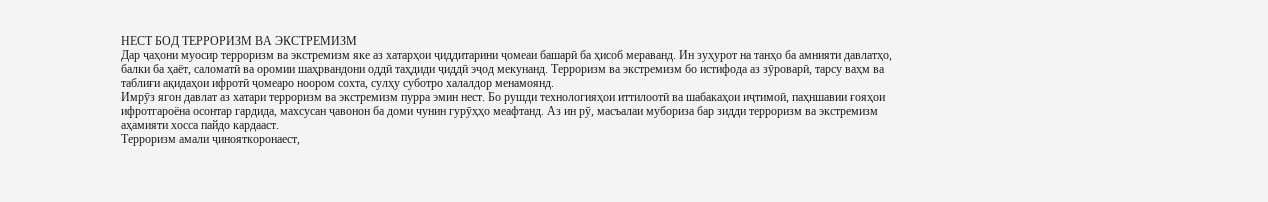НЕСТ БОД ТЕРРОРИЗМ ВА ЭКСТРЕМИЗМ
Дар ҷаҳони муосир терроризм ва экстремизм яке аз хатарҳои ҷиддитарини ҷомеаи башарӣ ба ҳисоб мераванд. Ин зуҳурот на танҳо ба амнияти давлатҳо, балки ба ҳаёт, саломатӣ ва оромии шаҳрвандони оддӣ таҳдиди ҷиддӣ эҷод мекунанд. Терроризм ва экстремизм бо истифода аз зӯроварӣ, тарсу ваҳм ва таблиғи ақидаҳои ифротӣ ҷомеаро ноором сохта, сулҳу суботро халалдор менамоянд.
Имрӯз ягон давлат аз хатари терроризм ва экстремизм пурра эмин нест. Бо рушди технологияҳои иттилоотӣ ва шабакаҳои иҷтимоӣ, паҳншавии ғояҳои ифротгароёна осонтар гардида, махсусан ҷавонон ба доми чунин гурӯҳҳо меафтанд. Аз ин рӯ, масъалаи мубориза бар зидди терроризм ва экстремизм аҳамияти хосса пайдо кардааст.
Терроризм амали ҷинояткоронаест,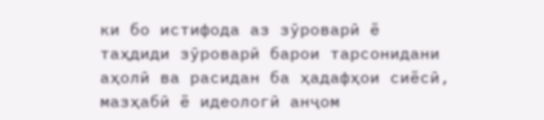ки бо истифода аз зӯроварӣ ё таҳдиди зӯроварӣ барои тарсонидани аҳолӣ ва расидан ба ҳадафҳои сиёсӣ, мазҳабӣ ё идеологӣ анҷом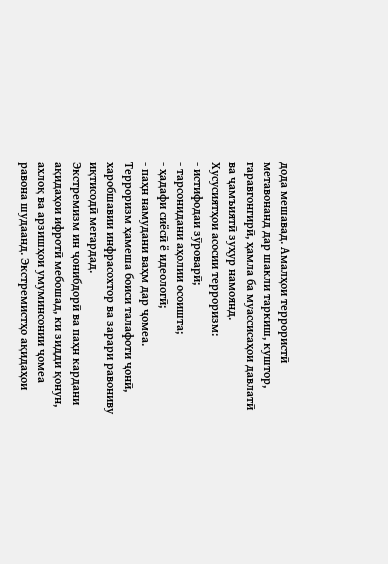дода мешавад. Амалҳои террористӣ метавонанд дар шакли таркиш, куштор, гаравгонгирӣ, ҳамла ба муассисаҳои давлатӣ ва ҷамъиятӣ зуҳур намоянд.
Хусусиятҳои асосии терроризм:
- истифодаи зӯроварӣ;
- тарсонидани аҳолии осоишта;
- ҳадафи сиёсӣ ё идеологӣ;
- паҳн намудани ваҳм дар ҷомеа.
Терроризм ҳамеша боиси талафоти ҷонӣ, харобшавии инфрасохтор ва зарари равониву иқтисодӣ мегардад.
Экстремизм ин ҷонибдорӣ ва паҳн кардани ақидаҳои ифротӣ мебошад, ки зидди қонун, ахлоқ ва арзишҳои умуминсонии ҷомеа равона шудаанд. Экстремистҳо ақидаҳои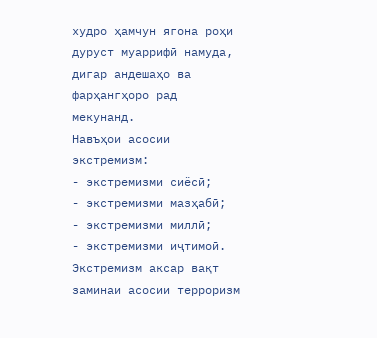худро ҳамчун ягона роҳи дуруст муаррифӣ намуда, дигар андешаҳо ва фарҳангҳоро рад мекунанд.
Навъҳои асосии экстремизм:
- экстремизми сиёсӣ;
- экстремизми мазҳабӣ;
- экстремизми миллӣ;
- экстремизми иҷтимоӣ.
Экстремизм аксар вақт заминаи асосии терроризм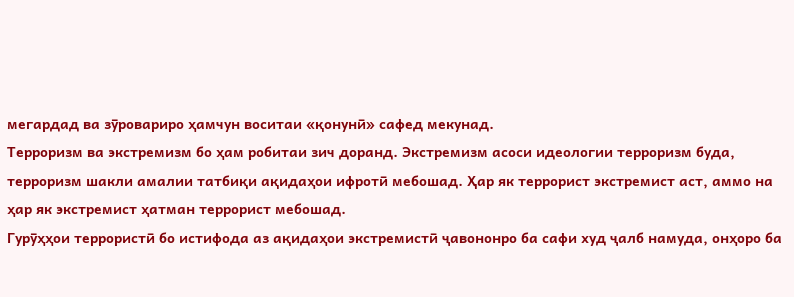мегардад ва зӯровариро ҳамчун воситаи «қонунӣ» сафед мекунад.
Терроризм ва экстремизм бо ҳам робитаи зич доранд. Экстремизм асоси идеологии терроризм буда, терроризм шакли амалии татбиқи ақидаҳои ифротӣ мебошад. Ҳар як террорист экстремист аст, аммо на ҳар як экстремист ҳатман террорист мебошад.
Гурӯҳҳои террористӣ бо истифода аз ақидаҳои экстремистӣ ҷавононро ба сафи худ ҷалб намуда, онҳоро ба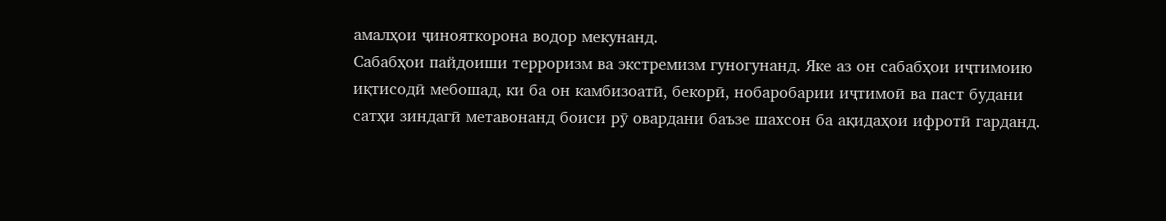амалҳои ҷинояткорона водор мекунанд.
Сабабҳои пайдоиши терроризм ва экстремизм гуногунанд. Яке аз он сабабҳои иҷтимоию иқтисодӣ мебошад, ки ба он камбизоатӣ, бекорӣ, нобаробарии иҷтимоӣ ва паст будани сатҳи зиндагӣ метавонанд боиси рӯ овардани баъзе шахсон ба ақидаҳои ифротӣ гарданд.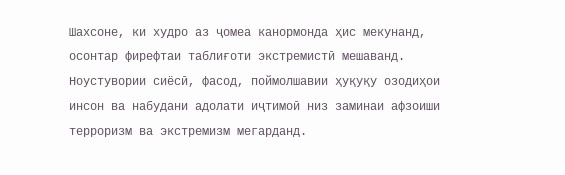Шахсоне, ки худро аз ҷомеа канормонда ҳис мекунанд, осонтар фирефтаи таблиғоти экстремистӣ мешаванд.
Ноустувории сиёсӣ, фасод, поймолшавии ҳуқуқу озодиҳои инсон ва набудани адолати иҷтимоӣ низ заминаи афзоиши терроризм ва экстремизм мегарданд.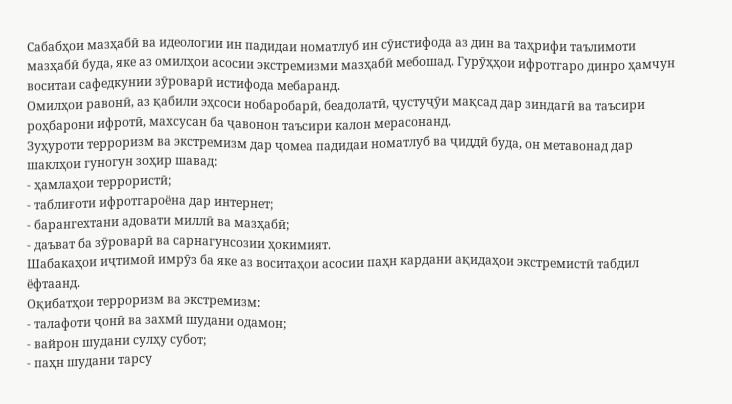Сабабҳои мазҳабӣ ва идеологии ин падидаи номатлуб ин сӯистифода аз дин ва таҳрифи таълимоти мазҳабӣ буда, яке аз омилҳои асосии экстремизми мазҳабӣ мебошад. Гурӯҳҳои ифротгаро динро ҳамчун воситаи сафедкунии зӯроварӣ истифода мебаранд.
Омилҳои равонӣ, аз қабили эҳсоси нобаробарӣ, беадолатӣ, ҷустуҷӯи мақсад дар зиндагӣ ва таъсири роҳбарони ифротӣ, махсусан ба ҷавонон таъсири калон мерасонанд.
Зуҳуроти терроризм ва экстремизм дар ҷомеа падидаи номатлуб ва ҷиддӣ буда, он метавонад дар шаклҳои гуногун зоҳир шавад:
- ҳамлаҳои террористӣ;
- таблиғоти ифротгароёна дар интернет;
- барангехтани адовати миллӣ ва мазҳабӣ;
- даъват ба зӯроварӣ ва сарнагунсозии ҳокимият.
Шабакаҳои иҷтимоӣ имрӯз ба яке аз воситаҳои асосии паҳн кардани ақидаҳои экстремистӣ табдил ёфтаанд.
Оқибатҳои терроризм ва экстремизм:
- талафоти ҷонӣ ва захмӣ шудани одамон;
- вайрон шудани сулҳу субот;
- паҳн шудани тарсу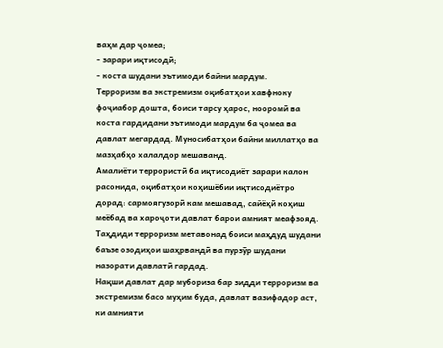ваҳм дар ҷомеа;
- зарари иқтисодӣ;
- коста шудани эътимоди байни мардум.
Терроризм ва экстремизм оқибатҳои хавфноку фоҷиабор дошта, боиси тарсу ҳарос, нооромӣ ва коста гардидани эътимоди мардум ба ҷомеа ва давлат мегардад. Муносибатҳои байни миллатҳо ва мазҳабҳо халалдор мешаванд.
Амалиёти террористӣ ба иқтисодиёт зарари калон расонида, оқибатҳои коҳишёбии иқтисодиётро дорад: сармоягузорӣ кам мешавад, сайёҳӣ коҳиш меёбад ва хароҷоти давлат барои амният меафзояд.
Таҳдиди терроризм метавонад боиси маҳдуд шудани баъзе озодиҳои шаҳрвандӣ ва пурзӯр шудани назорати давлатӣ гардад.
Нақши давлат дар мубориза бар зидди терроризм ва экстремизм басо муҳим буда, давлат вазифадор аст, ки амнияти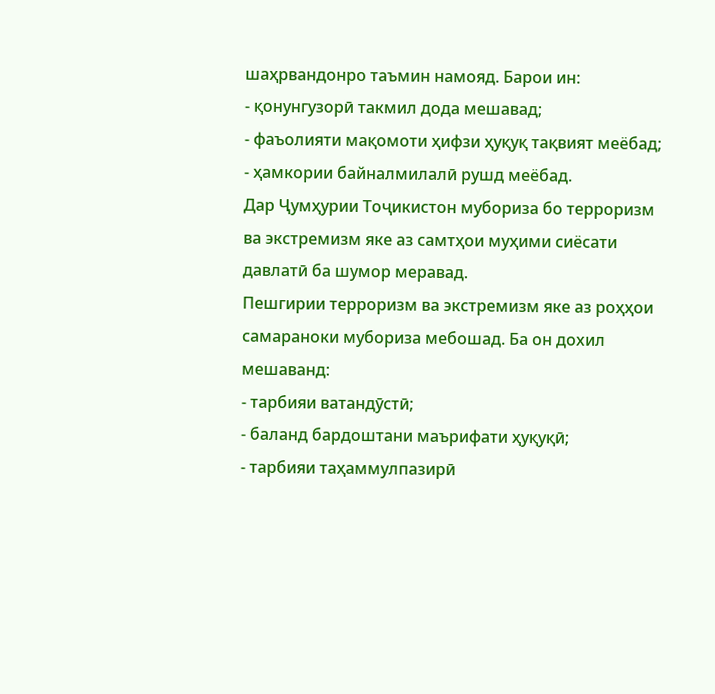шаҳрвандонро таъмин намояд. Барои ин:
- қонунгузорӣ такмил дода мешавад;
- фаъолияти мақомоти ҳифзи ҳуқуқ тақвият меёбад;
- ҳамкории байналмилалӣ рушд меёбад.
Дар Ҷумҳурии Тоҷикистон мубориза бо терроризм ва экстремизм яке аз самтҳои муҳими сиёсати давлатӣ ба шумор меравад.
Пешгирии терроризм ва экстремизм яке аз роҳҳои самараноки мубориза мебошад. Ба он дохил мешаванд:
- тарбияи ватандӯстӣ;
- баланд бардоштани маърифати ҳуқуқӣ;
- тарбияи таҳаммулпазирӣ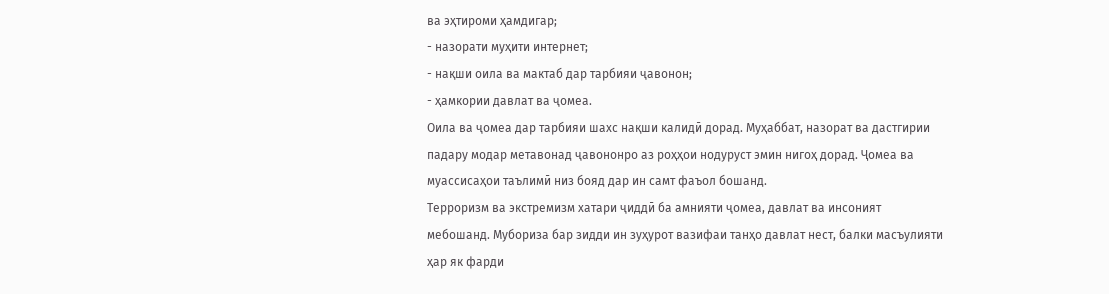ва эҳтироми ҳамдигар;
- назорати муҳити интернет;
- нақши оила ва мактаб дар тарбияи ҷавонон;
- ҳамкории давлат ва ҷомеа.
Оила ва ҷомеа дар тарбияи шахс нақши калидӣ дорад. Муҳаббат, назорат ва дастгирии падару модар метавонад ҷавононро аз роҳҳои нодуруст эмин нигоҳ дорад. Ҷомеа ва муассисаҳои таълимӣ низ бояд дар ин самт фаъол бошанд.
Терроризм ва экстремизм хатари ҷиддӣ ба амнияти ҷомеа, давлат ва инсоният мебошанд. Мубориза бар зидди ин зуҳурот вазифаи танҳо давлат нест, балки масъулияти ҳар як фарди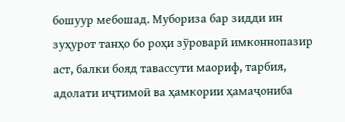бошуур мебошад. Мубориза бар зидди ин зуҳурот танҳо бо роҳи зӯроварӣ имконнопазир аст, балки бояд тавассути маориф, тарбия, адолати иҷтимоӣ ва ҳамкории ҳамаҷониба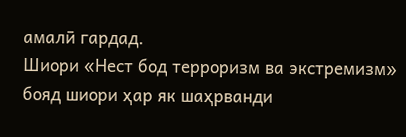амалӣ гардад.
Шиори «Нест бод терроризм ва экстремизм» бояд шиори ҳар як шаҳрванди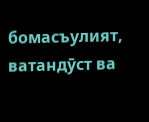бомасъулият, ватандӯст ва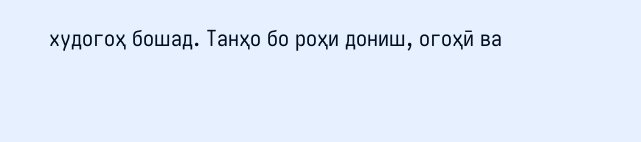худогоҳ бошад. Танҳо бо роҳи дониш, огоҳӣ ва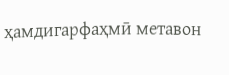ҳамдигарфаҳмӣ метавон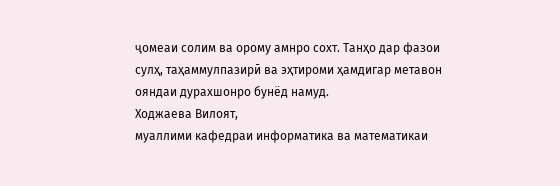ҷомеаи солим ва орому амнро сохт. Танҳо дар фазои сулҳ, таҳаммулпазирӣ ва эҳтироми ҳамдигар метавон ояндаи дурахшонро бунёд намуд.
Ходжаева Вилоят,
муаллими кафедраи информатика ва математикаи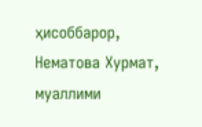ҳисоббарор,
Нематова Хурмат,
муаллими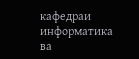кафедраи информатика ва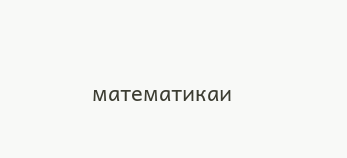математикаи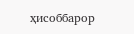ҳисоббарор